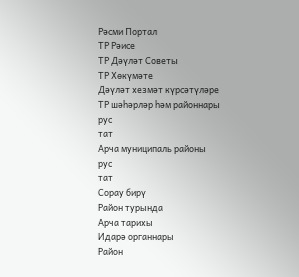Рәсми Портал
ТР Рәисе
ТР Дәүләт Советы
ТР Хөкүмәте
Дәүләт хезмәт күрсәтүләре
ТР шәһәрләр һәм районнары
рус
тат
Арча муниципаль районы
рус
тат
Сорау бирү
Район турында
Арча тарихы
Идарә органнары
Район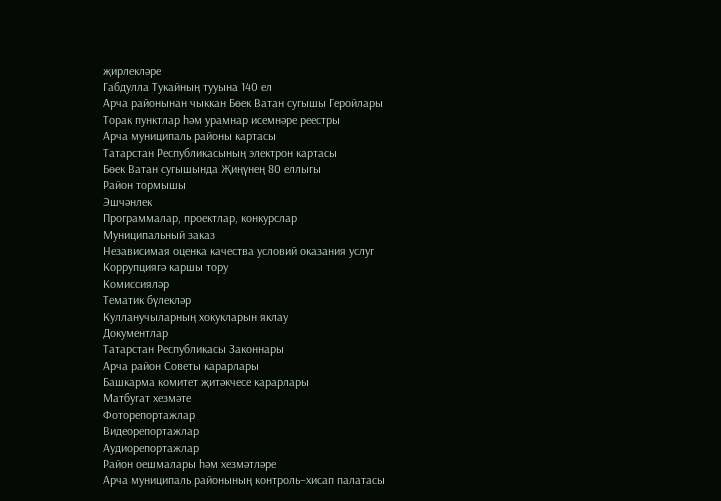җирлекләре
Габдулла Тукайның тууына 140 ел
Арча районынан чыккан Бөек Ватан сугышы Геройлары
Торак пунктлар һәм урамнар исемнәре реестры
Арча муниципаль районы картасы
Татарстан Республикасының электрон картасы
Бөек Ватан сугышында Җиңүнең 80 еллыгы
Район тормышы
Эшчәнлек
Программалар, проектлар, конкурслар
Муниципальный заказ
Независимая оценка качества условий оказания услуг
Коррупциягә каршы тору
Комиссияләр
Тематик бүлекләр
Кулланучыларның хокукларын яклау
Документлар
Татарстан Республикасы Законнары
Арча район Советы карарлары
Башкарма комитет җитәкчесе карарлары
Матбугат хезмәте
Фоторепортажлар
Видеорепортажлар
Аудиорепортажлар
Район оешмалары һәм хезмәтләре
Арча муниципаль районының контроль–хисап палатасы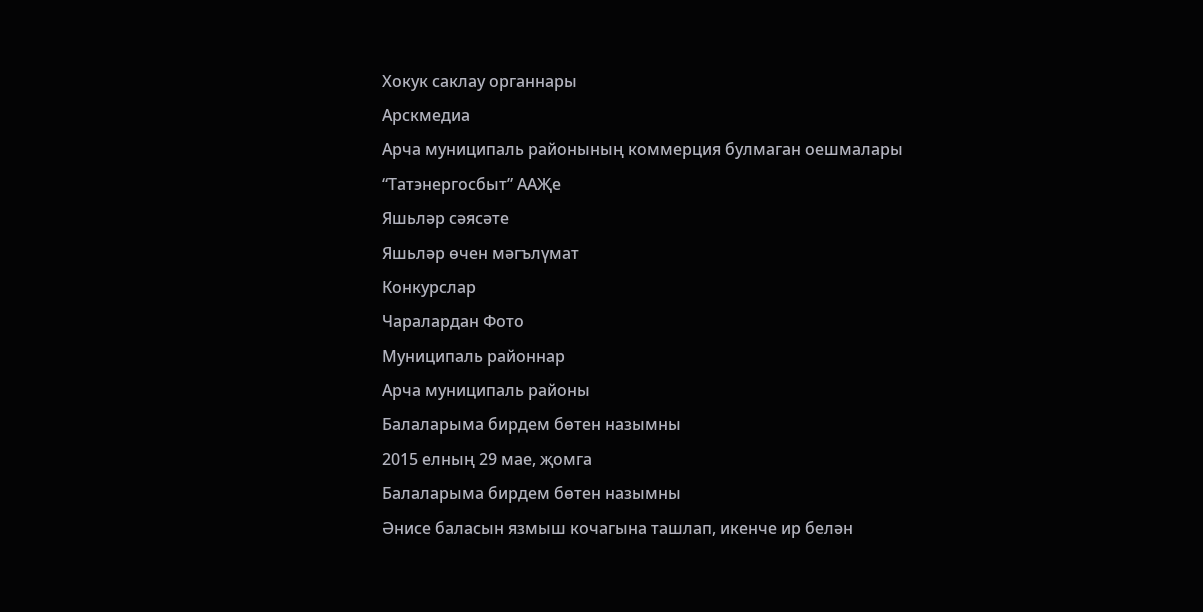Хокук саклау органнары
Арскмедиа
Арча муниципаль районының коммерция булмаган оешмалары
“Татэнергосбыт” ААҖе
Яшьләр сәясәте
Яшьләр өчен мәгълүмат
Конкурслар
Чаралардан Фото
Муниципаль районнар
Арча муниципаль районы
Балаларыма бирдем бөтен назымны
2015 елның 29 мае, җомга
Балаларыма бирдем бөтен назымны
Әнисе баласын язмыш кочагына ташлап, икенче ир белән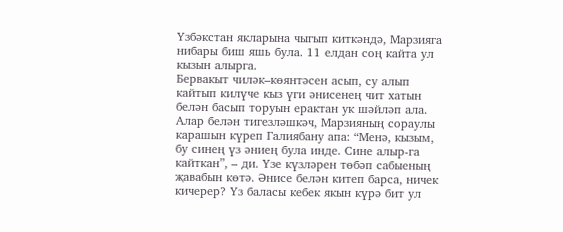Үзбәкстан якларына чыгып киткәндә, Марзияга нибары биш яшь була. 11 елдан соң кайта ул кызын алырга.
Бервакыт чиләк–көянтәсен асып, су алып кайтып килүче кыз үги әнисенең чит хатын белән басып торуын ерактан ук шәйләп ала. Алар белән тигезләшкәч, Марзияның сораулы карашын күреп Галиябану апа: “Менә, кызым, бу синең үз әниең була инде. Сине алыр-га кайткан”, – ди. Үзе күзләрен төбәп сабыеның җавабын көтә. Әнисе белән китеп барса, ничек кичерер? Үз баласы кебек якын күрә бит ул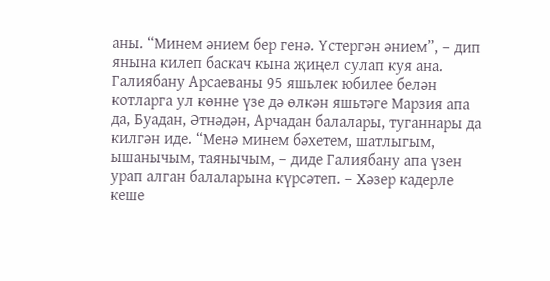аны. “Минем әнием бер генә. Үстергән әнием”, – дип янына килеп баскач кына җиңел сулап куя ана.
Галиябану Арсаеваны 95 яшьлек юбилее белән котларга ул көнне үзе дә өлкән яшьтәге Марзия апа да, Буадан, Әтнәдән, Арчадан балалары, туганнары да килгән иде. “Менә минем бәхетем, шатлыгым, ышанычым, таянычым, – диде Галиябану апа үзен урап алган балаларына күрсәтеп. – Хәзер кадерле кеше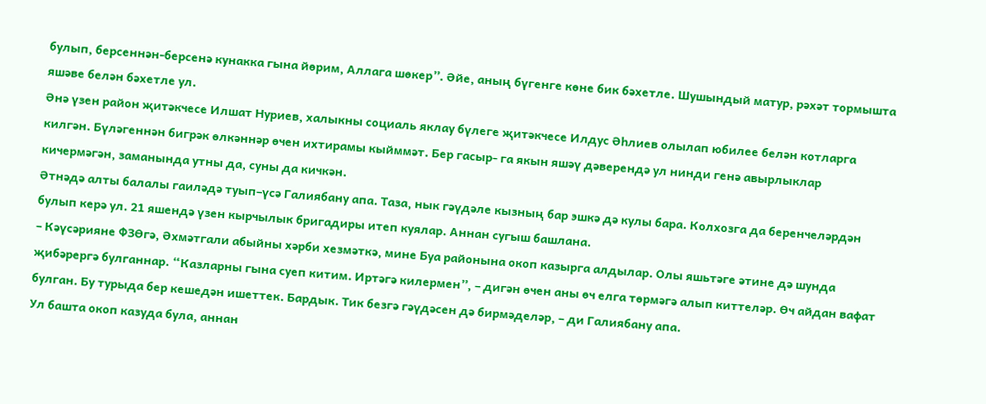булып, берсеннән-берсенә кунакка гына йөрим, Аллага шөкер”. Әйе, аның бүгенге көне бик бәхетле. Шушындый матур, рәхәт тормышта яшәве белән бәхетле ул.
Әнә үзен район җитәкчесе Илшат Нуриев, халыкны социаль яклау бүлеге җитәкчесе Илдус Әһлиев олылап юбилее белән котларга килгән. Бүләгеннән бигрәк өлкәннәр өчен ихтирамы кыйммәт. Бер гасыр- га якын яшәү дәверендә ул нинди генә авырлыклар кичермәгән, заманында утны да, суны да кичкән.
Әтнәдә алты балалы гаиләдә туып–үсә Галиябану апа. Таза, нык гәүдәле кызның бар эшкә дә кулы бара. Колхозга да беренчеләрдән булып керә ул. 21 яшендә үзен кырчылык бригадиры итеп куялар. Аннан сугыш башлана.
– Кәүсәрияне ФЗӨгә, Әхмәтгали абыйны хәрби хезмәткә, мине Буа районына окоп казырга алдылар. Олы яшьтәге әтине дә шунда җибәрергә булганнар. “Казларны гына суеп китим. Иртәгә килермен”, – дигән өчен аны өч елга төрмәгә алып киттеләр. Өч айдан вафат булган. Бу турыда бер кешедән ишеттек. Бардык. Тик безгә гәүдәсен дә бирмәделәр, – ди Галиябану апа.
Ул башта окоп казуда була, аннан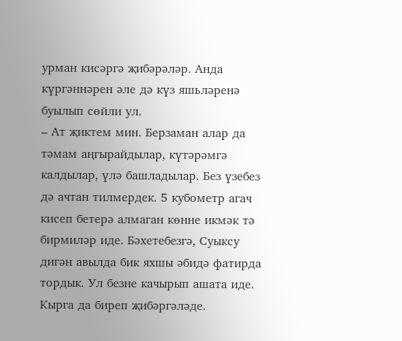урман кисәргә җибәрәләр. Анда күргәннәрен әле дә күз яшьләренә буылып сөйли ул.
– Ат җиктем мин. Берзаман алар да тәмам аңгырайдылар, күтәрәмгә калдылар, үлә башладылар. Без үзебез дә ачтан тилмердек. 5 кубометр агач кисеп бетерә алмаган көнне икмәк тә бирмиләр иде. Бәхетебезгә, Суыксу дигән авылда бик яхшы әбидә фатирда тордык. Ул безне качырып ашата иде. Кырга да биреп җибәргәләде.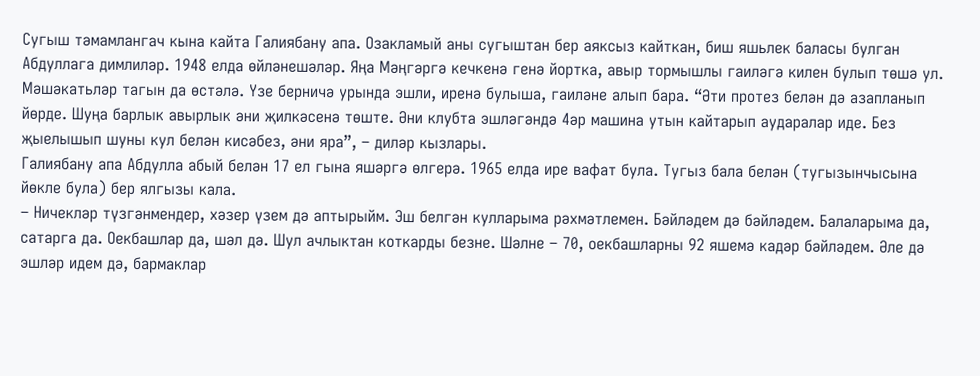Сугыш тәмамлангач кына кайта Галиябану апа. Озакламый аны сугыштан бер аяксыз кайткан, биш яшьлек баласы булган Абдуллага димлиләр. 1948 елда өйләнешәләр. Яңа Мәңгәргә кечкенә генә йортка, авыр тормышлы гаиләгә килен булып төшә ул. Мәшәкатьләр тагын да өстәлә. Үзе берничә урында эшли, иренә булыша, гаиләне алып бара. “Әти протез белән дә азапланып йөрде. Шуңа барлык авырлык әни җилкәсенә төште. Әни клубта эшләгәндә 4әр машина утын кайтарып аударалар иде. Без җыелышып шуны кул белән кисәбез, әни яра”, – диләр кызлары.
Галиябану апа Абдулла абый белән 17 ел гына яшәргә өлгерә. 1965 елда ире вафат була. Тугыз бала белән (тугызынчысына йөкле була) бер ялгызы кала.
– Ничекләр түзгәнмендер, хәзер үзем дә аптырыйм. Эш белгән кулларыма рәхмәтлемен. Бәйләдем дә бәйләдем. Балаларыма да, сатарга да. Оекбашлар да, шәл дә. Шул ачлыктан коткарды безне. Шәлне – 70, оекбашларны 92 яшемә кадәр бәйләдем. Әле дә эшләр идем дә, бармаклар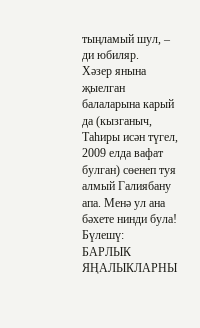тыңламый шул, – ди юбиляр.
Хәзер янына җыелган балаларына карый да (кызганыч, Таһиры исән түгел, 2009 елда вафат булган) сөенеп туя алмый Галиябану апа. Менә ул ана бәхете нинди була!
Бүлешү:
БАРЛЫК ЯҢАЛЫКЛАРНЫ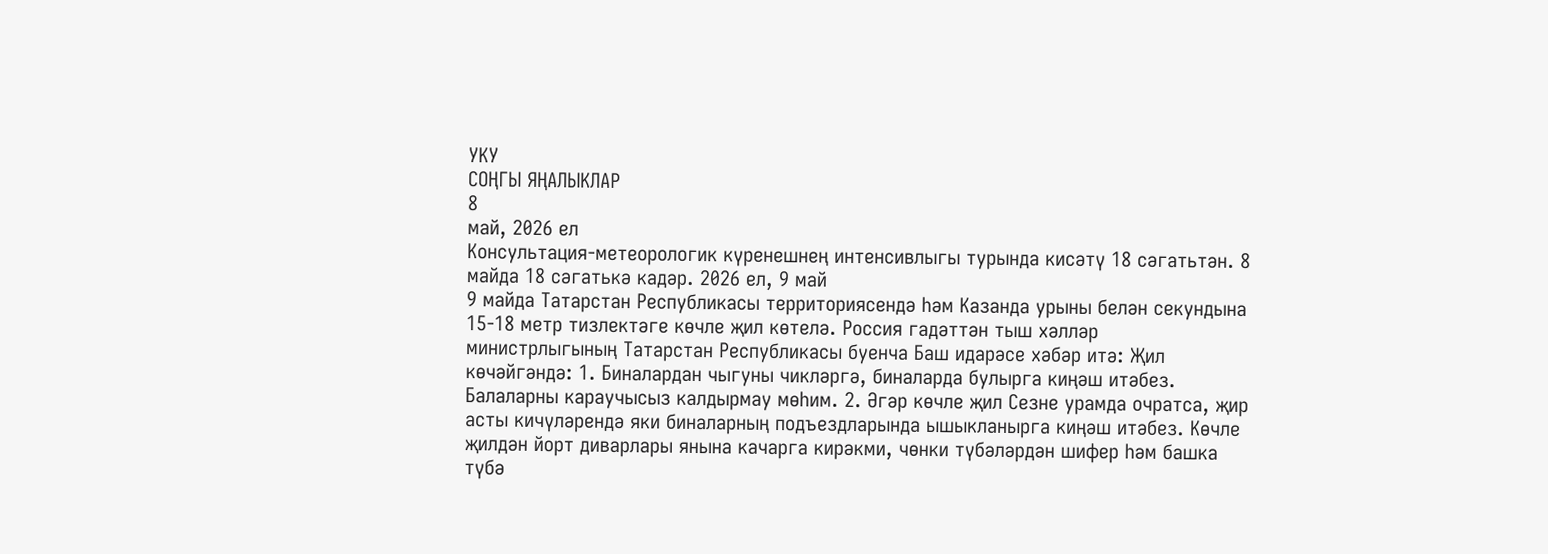УКУ
СОҢГЫ ЯҢАЛЫКЛАР
8
май, 2026 ел
Консультация-метеорологик күренешнең интенсивлыгы турында кисәтү 18 сәгатьтән. 8 майда 18 сәгатькә кадәр. 2026 ел, 9 май
9 майда Татарстан Республикасы территориясендә һәм Казанда урыны белән секундына 15-18 метр тизлектәге көчле җил көтелә. Россия гадәттән тыш хәлләр министрлыгының Татарстан Республикасы буенча Баш идарәсе хәбәр итә: Җил көчәйгәндә: 1. Биналардан чыгуны чикләргә, биналарда булырга киңәш итәбез. Балаларны караучысыз калдырмау мөһим. 2. Әгәр көчле җил Сезне урамда очратса, җир асты кичүләрендә яки биналарның подъездларында ышыкланырга киңәш итәбез. Көчле җилдән йорт диварлары янына качарга кирәкми, чөнки түбәләрдән шифер һәм башка түбә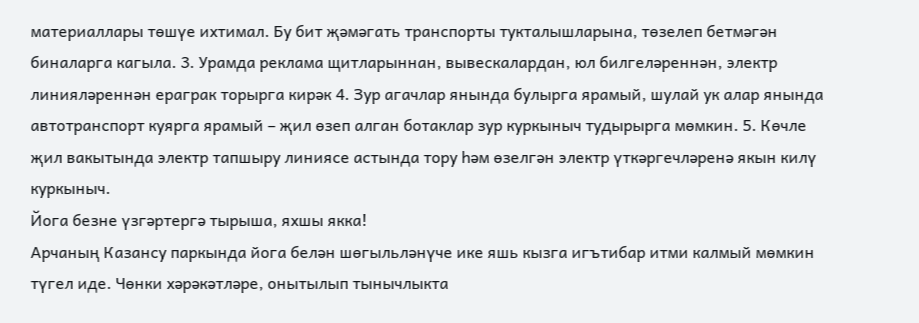материаллары төшүе ихтимал. Бу бит җәмәгать транспорты тукталышларына, төзелеп бетмәгән биналарга кагыла. 3. Урамда реклама щитларыннан, вывескалардан, юл билгеләреннән, электр линияләреннән ераграк торырга кирәк 4. Зур агачлар янында булырга ярамый, шулай ук алар янында автотранспорт куярга ярамый – җил өзеп алган ботаклар зур куркыныч тудырырга мөмкин. 5. Көчле җил вакытында электр тапшыру линиясе астында тору һәм өзелгән электр үткәргечләренә якын килү куркыныч.
Йога безне үзгәртергә тырыша, яхшы якка!
Арчаның Казансу паркында йога белән шөгыльләнүче ике яшь кызга игътибар итми калмый мөмкин түгел иде. Чөнки хәрәкәтләре, онытылып тынычлыкта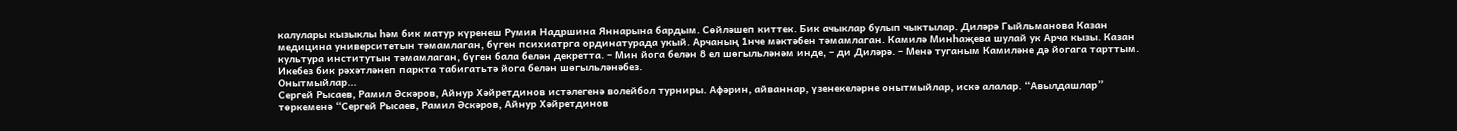калулары кызыклы һәм бик матур күренеш Румия Надршина Яннарына бардым. Сөйләшеп киттек. Бик ачыклар булып чыктылар. Диләрә Гыйльманова Казан медицина университетын тәмамлаган, бүген психиатрга ординатурада укый. Арчаның 1нче мәктәбен тәмамлаган. Камилә Минһаҗева шулай ук Арча кызы. Казан культура институтын тәмамлаган, бүген бала белән декретта. – Мин йога белән 8 ел шөгыльләнәм инде, – ди Диләрә. – Менә туганым Камиләне дә йогага тарттым. Икебез бик рәхәтләнеп паркта табигатьтә йога белән шөгыльләнәбез.
Онытмыйлар...
Сергей Рысаев, Рамил Әскәров, Айнур Хәйретдинов истәлегенә волейбол турниры. Афәрин, айваннар, үзенекеләрне онытмыйлар, искә алалар. “Авылдашлар” төркеменә “Сергей Рысаев, Рамил Әскәров, Айнур Хәйретдинов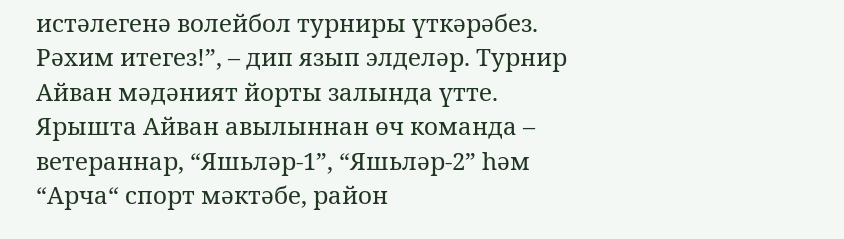истәлегенә волейбол турниры үткәрәбез. Рәхим итегез!”, – дип язып элделәр. Турнир Айван мәдәният йорты залында үтте. Ярышта Айван авылыннан өч команда – ветераннар, “Яшьләр-1”, “Яшьләр-2” һәм “Арча“ спорт мәктәбе, район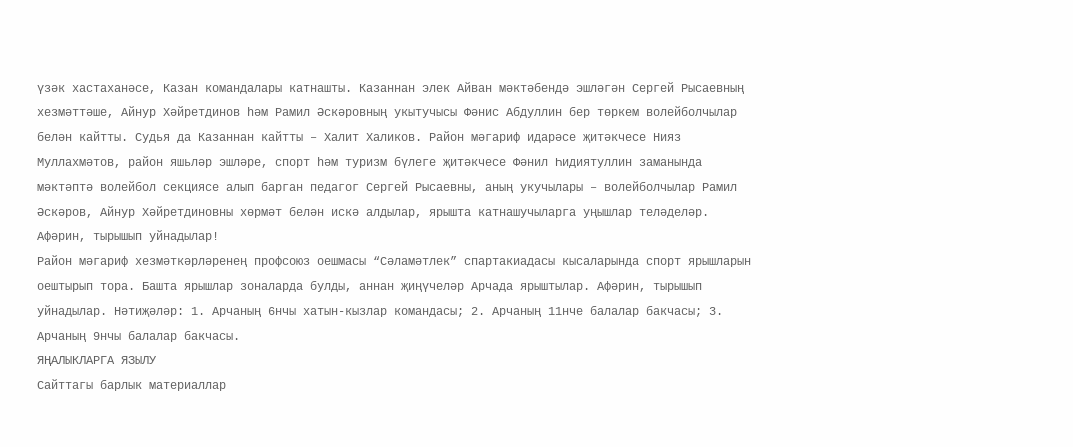үзәк хастаханәсе, Казан командалары катнашты. Казаннан элек Айван мәктәбендә эшләгән Сергей Рысаевның хезмәттәше, Айнур Хәйретдинов һәм Рамил Әскәровның укытучысы Фәнис Абдуллин бер төркем волейболчылар белән кайтты. Судья да Казаннан кайтты – Халит Халиков. Район мәгариф идарәсе җитәкчесе Нияз Муллахмәтов, район яшьләр эшләре, спорт һәм туризм бүлеге җитәкчесе Фәнил Һидиятуллин заманында мәктәптә волейбол секциясе алып барган педагог Сергей Рысаевны, аның укучылары – волейболчылар Рамил Әскәров, Айнур Хәйретдиновны хөрмәт белән искә алдылар, ярышта катнашучыларга уңышлар теләделәр.
Афәрин, тырышып уйнадылар!
Район мәгариф хезмәткәрләренең профсоюз оешмасы “Сәламәтлек” спартакиадасы кысаларында спорт ярышларын оештырып тора. Башта ярышлар зоналарда булды, аннан җиңүчеләр Арчада ярыштылар. Афәрин, тырышып уйнадылар. Нәтиҗәләр: 1. Арчаның 6нчы хатын-кызлар командасы; 2. Арчаның 11нче балалар бакчасы; 3. Арчаның 9нчы балалар бакчасы.
ЯҢАЛЫКЛАРГА ЯЗЫЛУ
Сайттагы барлык материаллар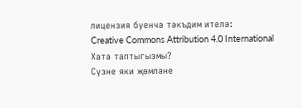лицензия буенча тәкъдим ителә:
Creative Commons Attribution 4.0 International
Хата таптыгызмы?
Сүзне яки җөмләне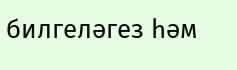билгеләгез һәм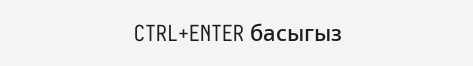CTRL+ENTER басыгыз